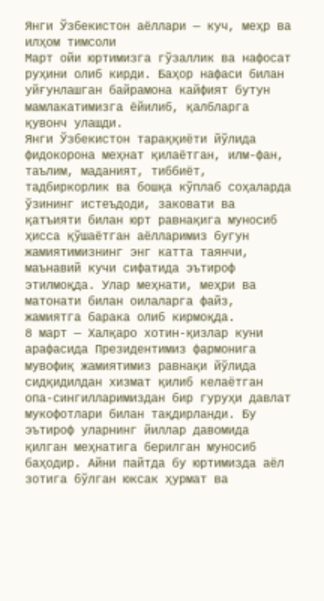Янги Ўзбекистон аёллари — куч, меҳр ва илҳом тимсоли
Март ойи юртимизга гўзаллик ва нафосат руҳини олиб кирди. Баҳор нафаси билан уйғунлашган байрамона кайфият бутун мамлакатимизга ёйилиб, қалбларга қувонч улашди.
Янги Ўзбекистон тараққиёти йўлида фидокорона меҳнат қилаётган, илм-фан, таълим, маданият, тиббиёт, тадбиркорлик ва бошқа кўплаб соҳаларда ўзининг истеъдоди, заковати ва қатъияти билан юрт равнақига муносиб ҳисса қўшаётган аёлларимиз бугун жамиятимизнинг энг катта таянчи, маънавий кучи сифатида эътироф этилмоқда. Улар меҳнати, меҳри ва матонати билан оилаларга файз, жамиятга барака олиб кирмоқда.
8 март — Халқаро хотин-қизлар куни арафасида Президентимиз фармонига мувофиқ жамиятимиз равнақи йўлида сидқидилдан хизмат қилиб келаётган опа-сингилларимиздан бир гуруҳи давлат мукофотлари билан тақдирланди. Бу эътироф уларнинг йиллар давомида қилган меҳнатига берилган муносиб баҳодир. Айни пайтда бу юртимизда аёл зотига бўлган юксак ҳурмат ва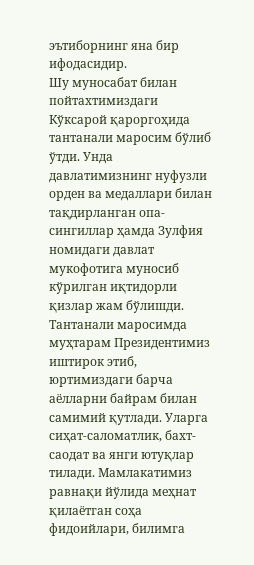эътиборнинг яна бир ифодасидир.
Шу муносабат билан пойтахтимиздаги Кўксарой қароргоҳида тантанали маросим бўлиб ўтди. Унда давлатимизнинг нуфузли орден ва медаллари билан тақдирланган опа-сингиллар ҳамда Зулфия номидаги давлат мукофотига муносиб кўрилган иқтидорли қизлар жам бўлишди.
Тантанали маросимда муҳтарам Президентимиз иштирок этиб, юртимиздаги барча аёлларни байрам билан самимий қутлади. Уларга сиҳат-саломатлик, бахт-саодат ва янги ютуқлар тилади. Мамлакатимиз равнақи йўлида меҳнат қилаётган соҳа фидоийлари, билимга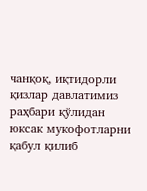чанқоқ, иқтидорли қизлар давлатимиз раҳбари қўлидан юксак мукофотларни қабул қилиб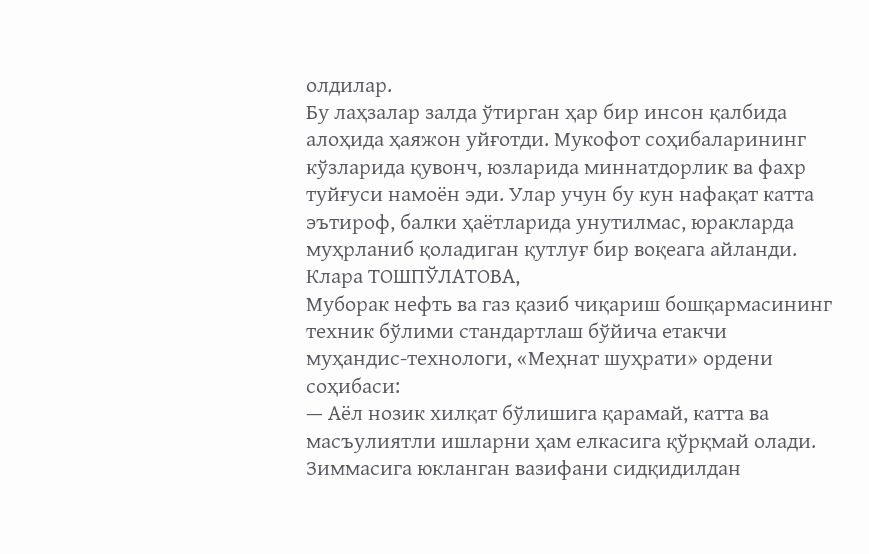олдилар.
Бу лаҳзалар залда ўтирган ҳар бир инсон қалбида алоҳида ҳаяжон уйғотди. Мукофот соҳибаларининг кўзларида қувонч, юзларида миннатдорлик ва фахр туйғуси намоён эди. Улар учун бу кун нафақат катта эътироф, балки ҳаётларида унутилмас, юракларда муҳрланиб қоладиган қутлуғ бир воқеага айланди.
Клара ТОШПЎЛАТОВА,
Муборак нефть ва газ қазиб чиқариш бошқармасининг техник бўлими стандартлаш бўйича етакчи муҳандис-технологи, «Меҳнат шуҳрати» ордени соҳибаси:
— Аёл нозик хилқат бўлишига қарамай, катта ва масъулиятли ишларни ҳам елкасига қўрқмай олади. Зиммасига юкланган вазифани сидқидилдан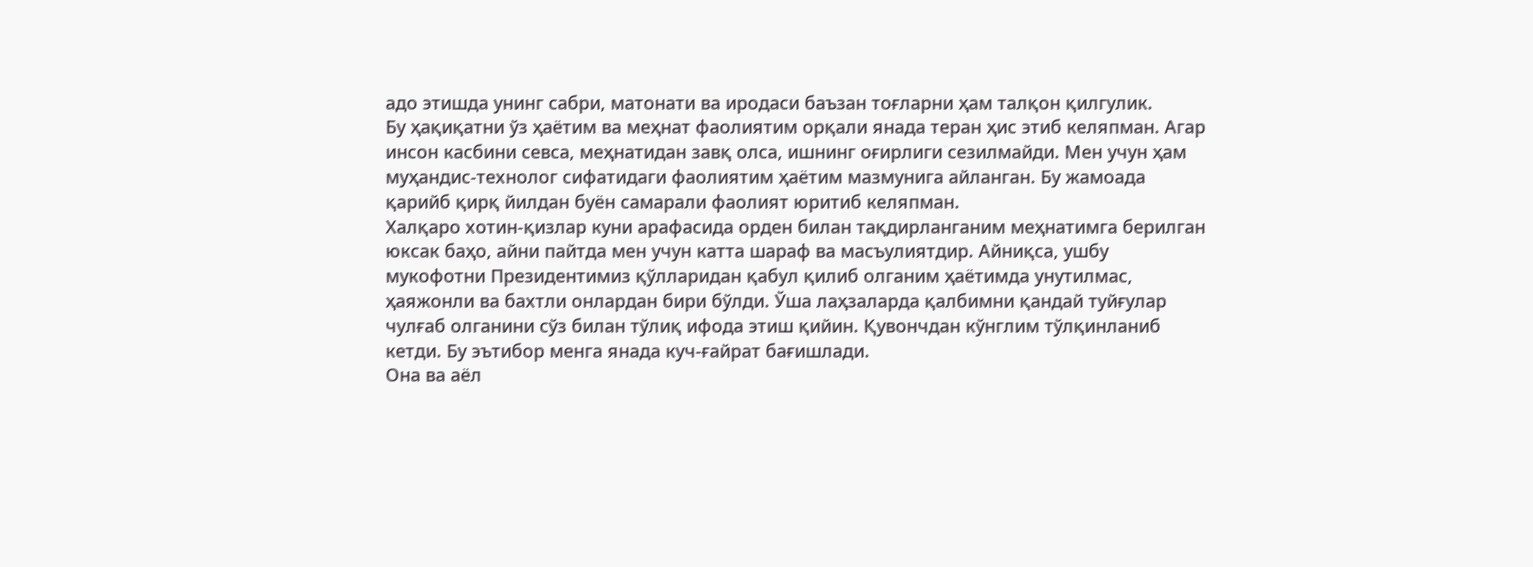адо этишда унинг сабри, матонати ва иродаси баъзан тоғларни ҳам талқон қилгулик.
Бу ҳақиқатни ўз ҳаётим ва меҳнат фаолиятим орқали янада теран ҳис этиб келяпман. Агар инсон касбини севса, меҳнатидан завқ олса, ишнинг оғирлиги сезилмайди. Мен учун ҳам муҳандис-технолог сифатидаги фаолиятим ҳаётим мазмунига айланган. Бу жамоада қарийб қирқ йилдан буён самарали фаолият юритиб келяпман.
Халқаро хотин-қизлар куни арафасида орден билан тақдирланганим меҳнатимга берилган юксак баҳо, айни пайтда мен учун катта шараф ва масъулиятдир. Айниқса, ушбу мукофотни Президентимиз қўлларидан қабул қилиб олганим ҳаётимда унутилмас, ҳаяжонли ва бахтли онлардан бири бўлди. Ўша лаҳзаларда қалбимни қандай туйғулар чулғаб олганини сўз билан тўлиқ ифода этиш қийин. Қувончдан кўнглим тўлқинланиб кетди. Бу эътибор менга янада куч-ғайрат бағишлади.
Она ва аёл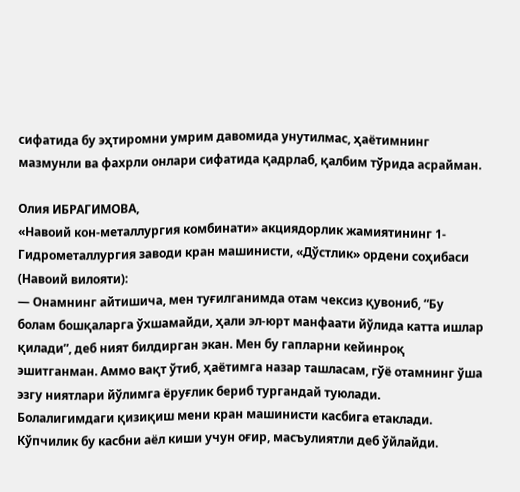сифатида бу эҳтиромни умрим давомида унутилмас, ҳаётимнинг мазмунли ва фахрли онлари сифатида қадрлаб, қалбим тўрида асрайман.

Олия ИБРАГИМОВА,
«Навоий кон-металлургия комбинати» акциядорлик жамиятининг 1-Гидрометаллургия заводи кран машинисти, «Дўстлик» ордени соҳибаси (Навоий вилояти):
— Онамнинг айтишича, мен туғилганимда отам чексиз қувониб, “Бу болам бошқаларга ўхшамайди, ҳали эл-юрт манфаати йўлида катта ишлар қилади”, деб ният билдирган экан. Мен бу гапларни кейинроқ эшитганман. Аммо вақт ўтиб, ҳаётимга назар ташласам, гўё отамнинг ўша эзгу ниятлари йўлимга ёруғлик бериб тургандай туюлади.
Болалигимдаги қизиқиш мени кран машинисти касбига етаклади. Кўпчилик бу касбни аёл киши учун оғир, масъулиятли деб ўйлайди.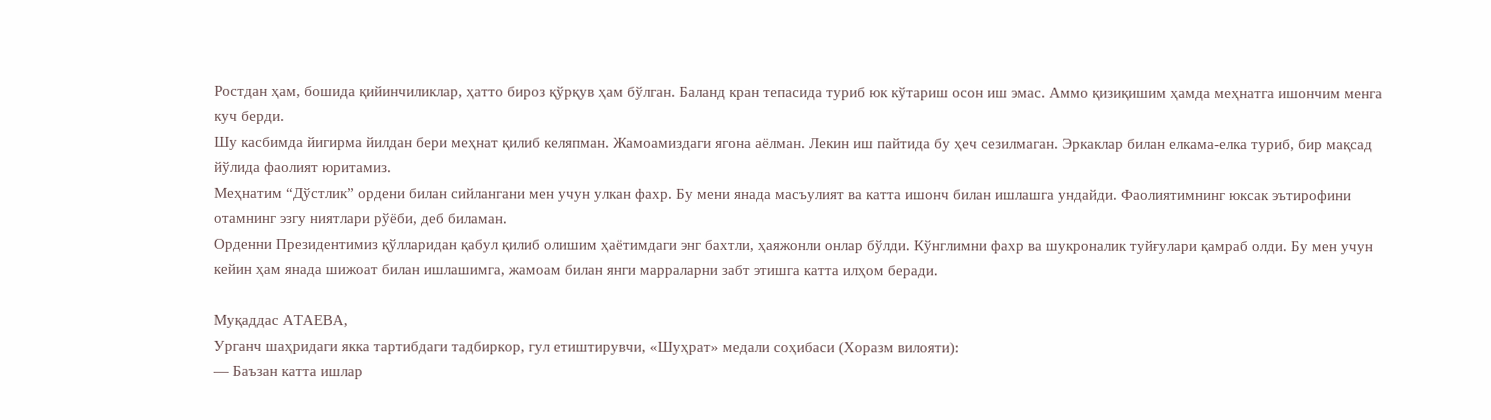Ростдан ҳам, бошида қийинчиликлар, ҳатто бироз қўрқув ҳам бўлган. Баланд кран тепасида туриб юк кўтариш осон иш эмас. Аммо қизиқишим ҳамда меҳнатга ишончим менга куч берди.
Шу касбимда йигирма йилдан бери меҳнат қилиб келяпман. Жамоамиздаги ягона аёлман. Лекин иш пайтида бу ҳеч сезилмаган. Эркаклар билан елкама-елка туриб, бир мақсад йўлида фаолият юритамиз.
Меҳнатим “Дўстлик” ордени билан сийлангани мен учун улкан фахр. Бу мени янада масъулият ва катта ишонч билан ишлашга ундайди. Фаолиятимнинг юксак эътирофини отамнинг эзгу ниятлари рўёби, деб биламан.
Орденни Президентимиз қўлларидан қабул қилиб олишим ҳаётимдаги энг бахтли, ҳаяжонли онлар бўлди. Кўнглимни фахр ва шукроналик туйғулари қамраб олди. Бу мен учун кейин ҳам янада шижоат билан ишлашимга, жамоам билан янги марраларни забт этишга катта илҳом беради.

Муқаддас АТАЕВА,
Урганч шаҳридаги якка тартибдаги тадбиркор, гул етиштирувчи, «Шуҳрат» медали соҳибаси (Хоразм вилояти):
— Баъзан катта ишлар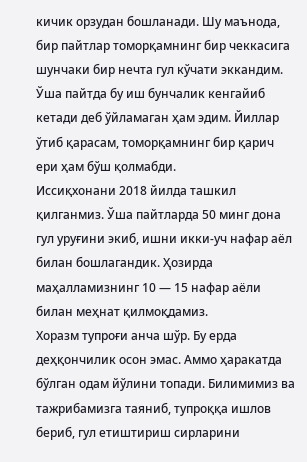кичик орзудан бошланади. Шу маънода, бир пайтлар томорқамнинг бир чеккасига шунчаки бир нечта гул кўчати эккандим. Ўша пайтда бу иш бунчалик кенгайиб кетади деб ўйламаган ҳам эдим. Йиллар ўтиб қарасам, томорқамнинг бир қарич ери ҳам бўш қолмабди.
Иссиқхонани 2018 йилда ташкил қилганмиз. Ўша пайтларда 50 минг дона гул уруғини экиб, ишни икки-уч нафар аёл билан бошлагандик. Ҳозирда маҳалламизнинг 10 — 15 нафар аёли билан меҳнат қилмоқдамиз.
Хоразм тупроғи анча шўр. Бу ерда деҳқончилик осон эмас. Аммо ҳаракатда бўлган одам йўлини топади. Билимимиз ва тажрибамизга таяниб, тупроққа ишлов бериб, гул етиштириш сирларини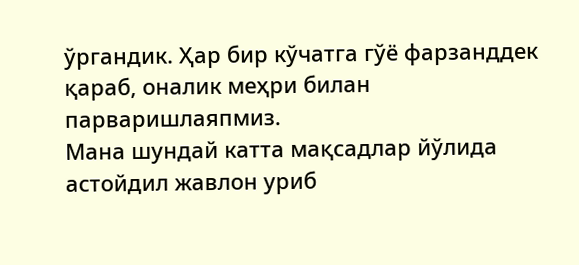ўргандик. Ҳар бир кўчатга гўё фарзанддек қараб, оналик меҳри билан парваришлаяпмиз.
Мана шундай катта мақсадлар йўлида астойдил жавлон уриб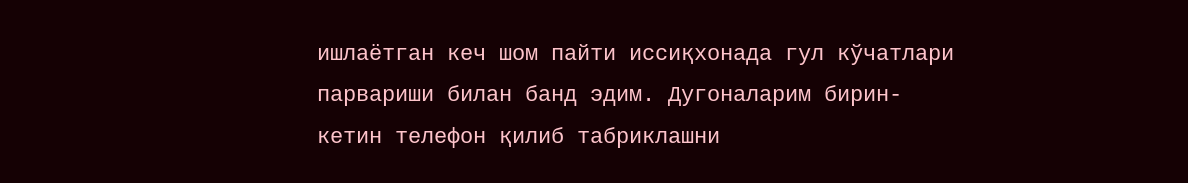ишлаётган кеч шом пайти иссиқхонада гул кўчатлари парвариши билан банд эдим. Дугоналарим бирин-кетин телефон қилиб табриклашни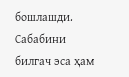бошлашди. Сабабини билгач эса ҳам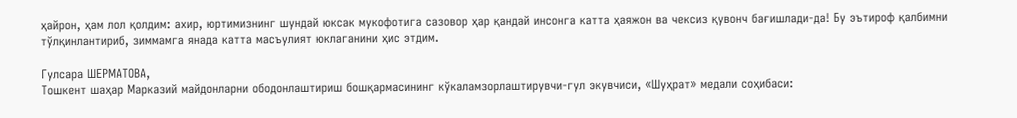ҳайрон, ҳам лол қолдим: ахир, юртимизнинг шундай юксак мукофотига сазовор ҳар қандай инсонга катта ҳаяжон ва чексиз қувонч бағишлади-да! Бу эътироф қалбимни тўлқинлантириб, зиммамга янада катта масъулият юклаганини ҳис этдим.

Гулсара ШЕРМАТОВА,
Тошкент шаҳар Марказий майдонларни ободонлаштириш бошқармасининг кўкаламзорлаштирувчи-гул экувчиси, «Шуҳрат» медали соҳибаси: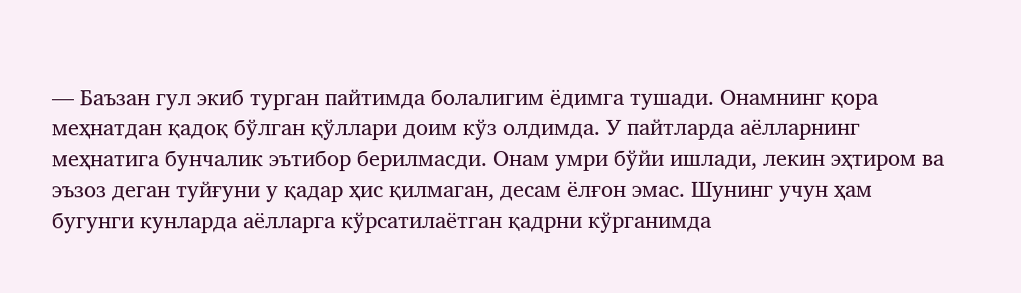— Баъзан гул экиб турган пайтимда болалигим ёдимга тушади. Онамнинг қора меҳнатдан қадоқ бўлган қўллари доим кўз олдимда. У пайтларда аёлларнинг меҳнатига бунчалик эътибор берилмасди. Онам умри бўйи ишлади, лекин эҳтиром ва эъзоз деган туйғуни у қадар ҳис қилмаган, десам ёлғон эмас. Шунинг учун ҳам бугунги кунларда аёлларга кўрсатилаётган қадрни кўрганимда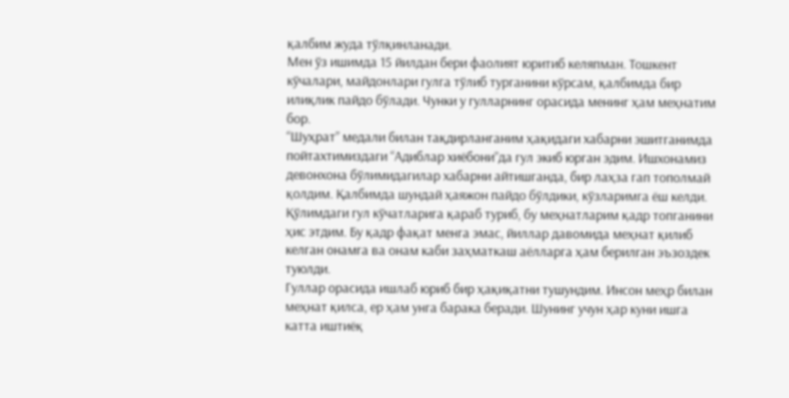қалбим жуда тўлқинланади.
Мен ўз ишимда 15 йилдан бери фаолият юритиб келяпман. Тошкент кўчалари, майдонлари гулга тўлиб турганини кўрсам, қалбимда бир илиқлик пайдо бўлади. Чунки у гулларнинг орасида менинг ҳам меҳнатим бор.
“Шуҳрат” медали билан тақдирланганим ҳақидаги хабарни эшитганимда пойтахтимиздаги “Адиблар хиёбони”да гул экиб юрган эдим. Ишхонамиз девонхона бўлимидагилар хабарни айтишганда, бир лаҳза гап тополмай қолдим. Қалбимда шундай ҳаяжон пайдо бўлдики, кўзларимга ёш келди. Қўлимдаги гул кўчатларига қараб туриб, бу меҳнатларим қадр топганини ҳис этдим. Бу қадр фақат менга эмас, йиллар давомида меҳнат қилиб келган онамга ва онам каби заҳматкаш аёлларга ҳам берилган эъзоздек туюлди.
Гуллар орасида ишлаб юриб бир ҳақиқатни тушундим. Инсон меҳр билан меҳнат қилса, ер ҳам унга барака беради. Шунинг учун ҳар куни ишга катта иштиёқ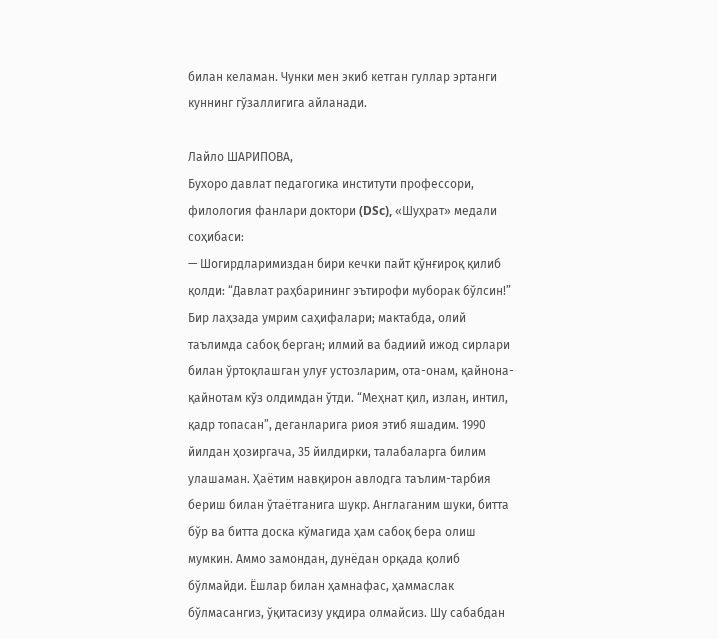билан келаман. Чунки мен экиб кетган гуллар эртанги куннинг гўзаллигига айланади.

Лайло ШАРИПОВА,
Бухоро давлат педагогика институти профессори, филология фанлари доктори (DSc), «Шуҳрат» медали соҳибаси:
— Шогирдларимиздан бири кечки пайт қўнғироқ қилиб қолди: “Давлат раҳбарининг эътирофи муборак бўлсин!” Бир лаҳзада умрим саҳифалари; мактабда, олий таълимда сабоқ берган; илмий ва бадиий ижод сирлари билан ўртоқлашган улуғ устозларим, ота-онам, қайнона-қайнотам кўз олдимдан ўтди. “Меҳнат қил, излан, интил, қадр топасан”, деганларига риоя этиб яшадим. 1990 йилдан ҳозиргача, 35 йилдирки, талабаларга билим улашаман. Ҳаётим навқирон авлодга таълим-тарбия бериш билан ўтаётганига шукр. Англаганим шуки, битта бўр ва битта доска кўмагида ҳам сабоқ бера олиш мумкин. Аммо замондан, дунёдан орқада қолиб бўлмайди. Ёшлар билан ҳамнафас, ҳаммаслак бўлмасангиз, ўқитасизу уқдира олмайсиз. Шу сабабдан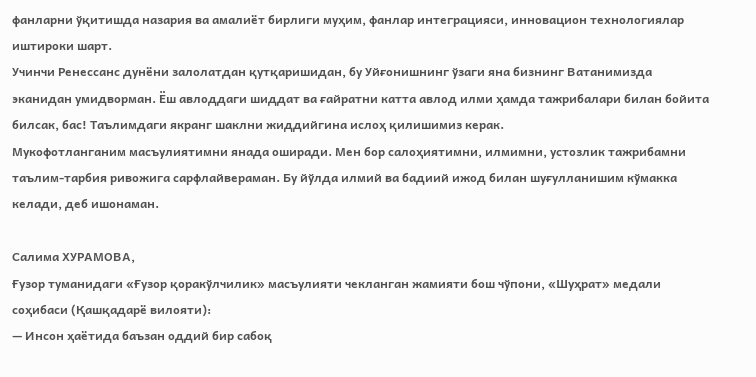фанларни ўқитишда назария ва амалиёт бирлиги муҳим, фанлар интеграцияси, инновацион технологиялар иштироки шарт.
Учинчи Ренессанс дунёни залолатдан қутқаришидан, бу Уйғонишнинг ўзаги яна бизнинг Ватанимизда эканидан умидворман. Ёш авлоддаги шиддат ва ғайратни катта авлод илми ҳамда тажрибалари билан бойита билсак, бас! Таълимдаги якранг шаклни жиддийгина ислоҳ қилишимиз керак.
Мукофотланганим масъулиятимни янада оширади. Мен бор салоҳиятимни, илмимни, устозлик тажрибамни таълим-тарбия ривожига сарфлайвераман. Бу йўлда илмий ва бадиий ижод билан шуғулланишим кўмакка келади, деб ишонаман.

Салима ХУРАМОВА,
Ғузор туманидаги «Ғузор қоракўлчилик» масъулияти чекланган жамияти бош чўпони, «Шуҳрат» медали соҳибаси (Қашқадарё вилояти):
— Инсон ҳаётида баъзан оддий бир сабоқ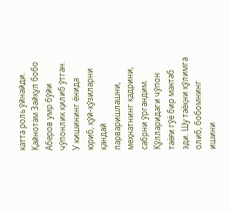катта роль ўйнайди. Қайнотам Зайқул бобо Аберов умр бўйи чўпонлик қилиб ўтган. У кишининг ёнида юриб, қўй-қўзиларни қандай парваришлашни, меҳнатнинг қадрини, сабрни ўргандим. Қўлларидаги чўпон таёғи гўё бир мактаб эди. Шу таёқни қўлимга олиб, бобомнинг ишини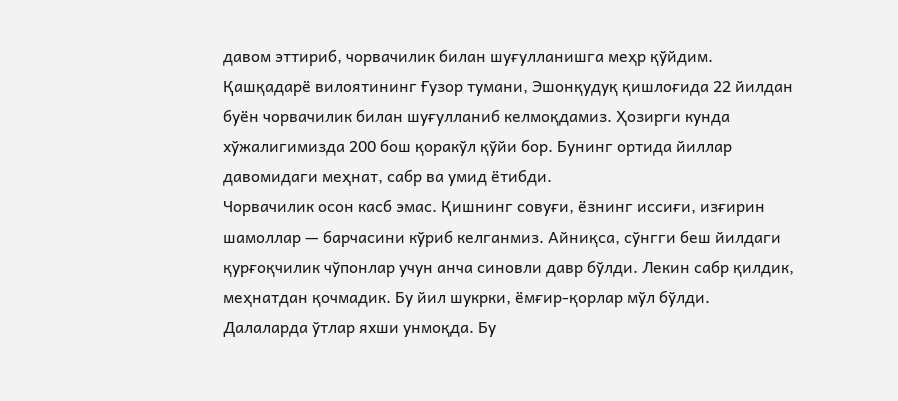давом эттириб, чорвачилик билан шуғулланишга меҳр қўйдим.
Қашқадарё вилоятининг Ғузор тумани, Эшонқудуқ қишлоғида 22 йилдан буён чорвачилик билан шуғулланиб келмоқдамиз. Ҳозирги кунда хўжалигимизда 200 бош қоракўл қўйи бор. Бунинг ортида йиллар давомидаги меҳнат, сабр ва умид ётибди.
Чорвачилик осон касб эмас. Қишнинг совуғи, ёзнинг иссиғи, изғирин шамоллар — барчасини кўриб келганмиз. Айниқса, сўнгги беш йилдаги қурғоқчилик чўпонлар учун анча синовли давр бўлди. Лекин сабр қилдик, меҳнатдан қочмадик. Бу йил шукрки, ёмғир-қорлар мўл бўлди. Далаларда ўтлар яхши унмоқда. Бу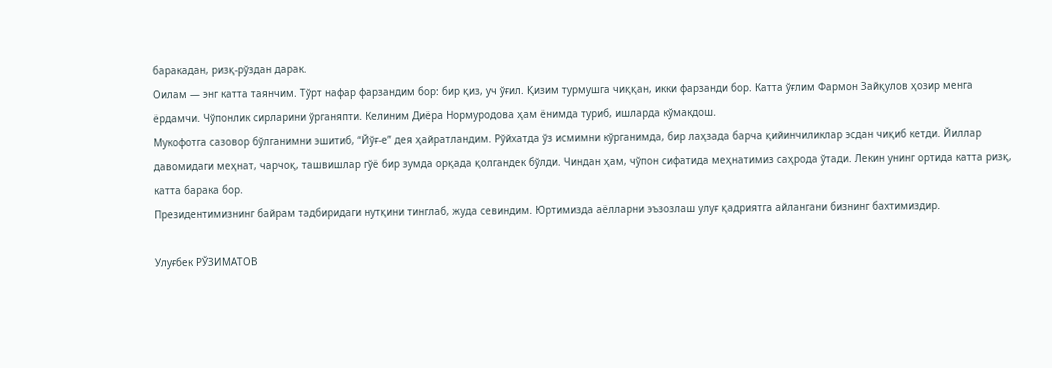баракадан, ризқ-рўздан дарак.
Оилам — энг катта таянчим. Тўрт нафар фарзандим бор: бир қиз, уч ўғил. Қизим турмушга чиққан, икки фарзанди бор. Катта ўғлим Фармон Зайқулов ҳозир менга ёрдамчи. Чўпонлик сирларини ўрганяпти. Келиним Диёрa Нормуродова ҳам ёнимда туриб, ишларда кўмакдош.
Мукофотга сазовор бўлганимни эшитиб, “Йўғ-е” дея ҳайратландим. Рўйхатда ўз исмимни кўрганимда, бир лаҳзада барча қийинчиликлар эсдан чиқиб кетди. Йиллар давомидаги меҳнат, чарчоқ, ташвишлар гўё бир зумда орқада қолгандек бўлди. Чиндан ҳам, чўпон сифатида меҳнатимиз саҳрода ўтади. Лекин унинг ортида катта ризқ, катта барака бор.
Президентимизнинг байрам тадбиридаги нутқини тинглаб, жуда севиндим. Юртимизда аёлларни эъзозлаш улуғ қадриятга айлангани бизнинг бахтимиздир.

Улуғбек РЎЗИМАТОВ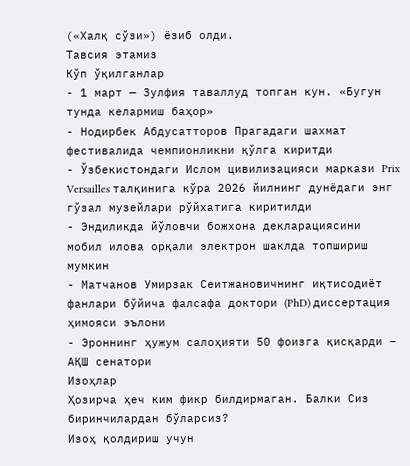(«Халқ сўзи») ёзиб олди.
Тавсия этамиз
Кўп ўқилганлар
- 1 март — Зулфия таваллуд топган кун. «Бугун тунда келармиш баҳор»
- Нодирбек Абдусатторов Прагадаги шахмат фестивалида чемпионликни қўлга киритди
- Ўзбекистондаги Ислом цивилизацияси маркази Prix Versailles талқинига кўра 2026 йилнинг дунёдаги энг гўзал музейлари рўйхатига киритилди
- Эндиликда йўловчи божхона декларациясини мобил илова орқали электрон шаклда топшириш мумкин
- Матчанов Умирзак Сеитжановичнинг иқтисодиёт фанлари бўйича фалсафа доктори (PhD) диссертация ҳимояси эълони
- Эроннинг ҳужум салоҳияти 50 фоизга қисқарди – АҚШ сенатори
Изоҳлар
Ҳозирча ҳеч ким фикр билдирмаган. Балки Сиз биринчилардан бўларсиз?
Изоҳ қолдириш учун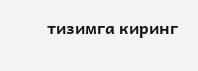тизимга киринг